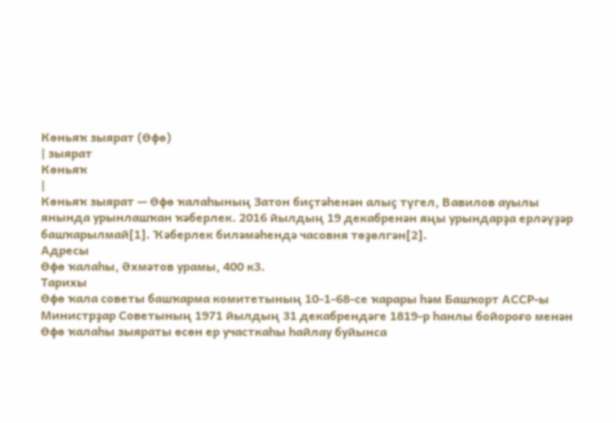Көньяҡ зыярат (Өфө)
| зыярат
Көньяҡ
|
Көньяҡ зыярат — Өфө ҡалаһының Затон биҫтәһенән алыҫ түгел, Вавилов ауылы янында урынлашҡан ҡәберлек. 2016 йылдың 19 декабренән яңы урындарҙа ерләүҙәр башҡарылмай[1]. Ҡәберлек биләмәһендә часовня төҙөлгән[2].
Адресы
Өфө ҡалаһы, Әхмәтов урамы, 400 к3.
Тарихы
Өфө ҡала советы башҡарма комитетының 10-1-68-се ҡарары һәм Башҡорт АССР-ы Министрҙар Советының 1971 йылдың 31 декабрендәге 1819-р һанлы бойороғо менән Өфө ҡалаһы зыяраты өсөн ер участкаһы һайлау буйынса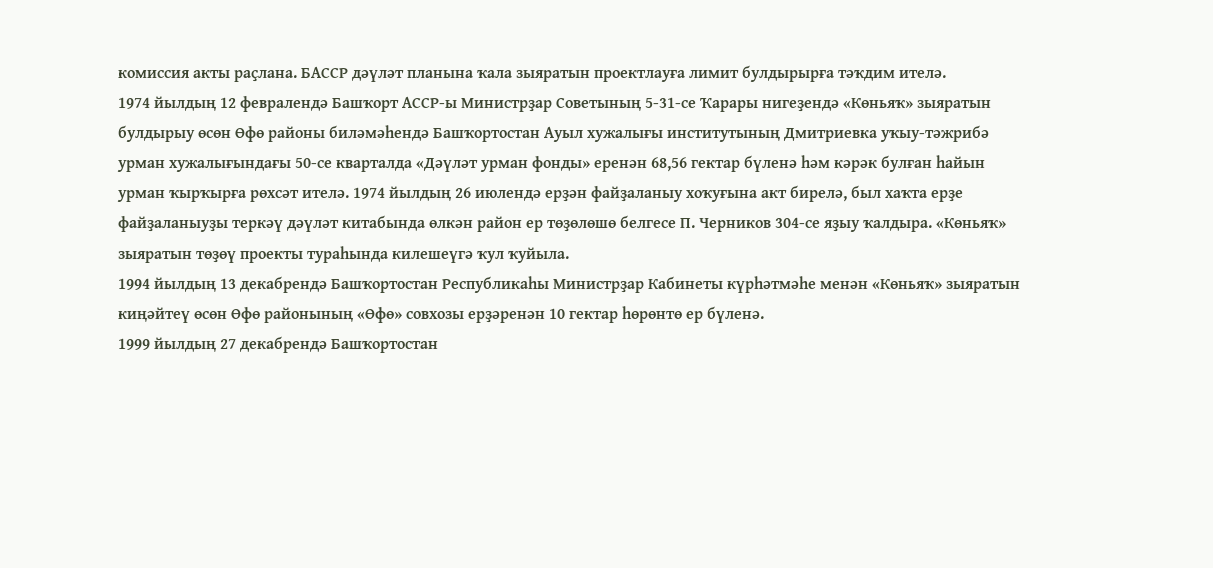комиссия акты раҫлана. БАССР дәүләт планына ҡала зыяратын проектлауға лимит булдырырға тәҡдим ителә.
1974 йылдың 12 февралендә Башҡорт АССР-ы Министрҙар Советының 5-31-се Ҡарары нигеҙендә «Көньяҡ» зыяратын булдырыу өсөн Өфө районы биләмәһендә Башҡортостан Ауыл хужалығы институтының Дмитриевка уҡыу-тәжрибә урман хужалығындағы 50-се кварталда «Дәүләт урман фонды» еренән 68,56 гектар бүленә һәм кәрәк булған һайын урман ҡырҡырға рөхсәт ителә. 1974 йылдың 26 июлендә ерҙән файҙаланыу хоҡуғына акт бирелә, был хаҡта ерҙе файҙаланыуҙы теркәү дәүләт китабында өлкән район ер төҙөлөшө белгесе П. Черников 304-се яҙыу ҡалдыра. «Көньяҡ» зыяратын төҙөү проекты тураһында килешеүгә ҡул ҡуйыла.
1994 йылдың 13 декабрендә Башҡортостан Республикаһы Министрҙар Кабинеты күрһәтмәһе менән «Көньяҡ» зыяратын киңәйтеү өсөн Өфө районының «Өфө» совхозы ерҙәренән 10 гектар һөрөнтө ер бүленә.
1999 йылдың 27 декабрендә Башҡортостан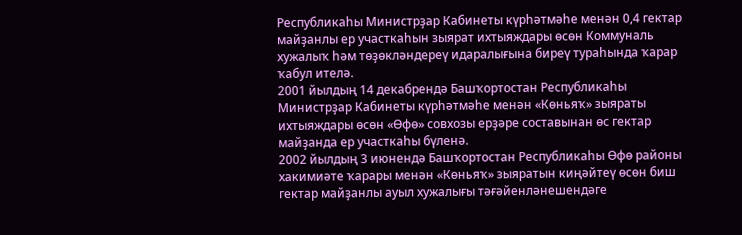Республикаһы Министрҙар Кабинеты күрһәтмәһе менән 0,4 гектар майҙанлы ер участкаһын зыярат ихтыяждары өсөн Коммуналь хужалыҡ һәм төҙөкләндереү идаралығына биреү тураһында ҡарар ҡабул ителә.
2001 йылдың 14 декабрендә Башҡортостан Республикаһы Министрҙар Кабинеты күрһәтмәһе менән «Көньяҡ» зыяраты ихтыяждары өсөн «Өфө» совхозы ерҙәре составынан өс гектар майҙанда ер участкаһы бүленә.
2002 йылдың 3 июнендә Башҡортостан Республикаһы Өфө районы хакимиәте ҡарары менән «Көньяҡ» зыяратын киңәйтеү өсөн биш гектар майҙанлы ауыл хужалығы тәғәйенләнешендәге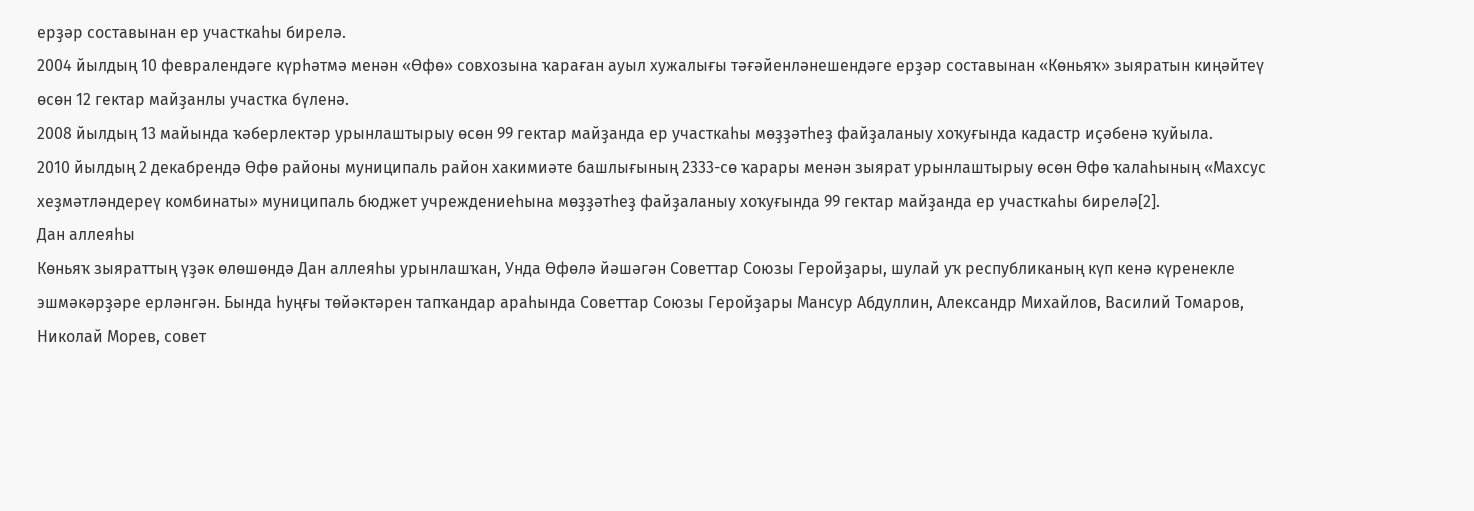ерҙәр составынан ер участкаһы бирелә.
2004 йылдың 10 февралендәге күрһәтмә менән «Өфө» совхозына ҡараған ауыл хужалығы тәғәйенләнешендәге ерҙәр составынан «Көньяҡ» зыяратын киңәйтеү өсөн 12 гектар майҙанлы участка бүленә.
2008 йылдың 13 майында ҡәберлектәр урынлаштырыу өсөн 99 гектар майҙанда ер участкаһы мөҙҙәтһеҙ файҙаланыу хоҡуғында кадастр иҫәбенә ҡуйыла.
2010 йылдың 2 декабрендә Өфө районы муниципаль район хакимиәте башлығының 2333-сө ҡарары менән зыярат урынлаштырыу өсөн Өфө ҡалаһының «Махсус хеҙмәтләндереү комбинаты» муниципаль бюджет учреждениеһына мөҙҙәтһеҙ файҙаланыу хоҡуғында 99 гектар майҙанда ер участкаһы бирелә[2].
Дан аллеяһы
Көньяҡ зыяраттың үҙәк өлөшөндә Дан аллеяһы урынлашҡан, Унда Өфөлә йәшәгән Советтар Союзы Геройҙары, шулай уҡ республиканың күп кенә күренекле эшмәкәрҙәре ерләнгән. Бында һуңғы төйәктәрен тапҡандар араһында Советтар Союзы Геройҙары Мансур Абдуллин, Александр Михайлов, Василий Томаров, Николай Морев, совет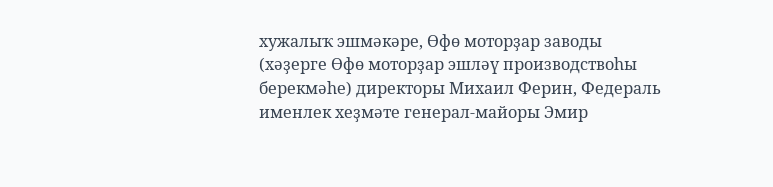хужалыҡ эшмәкәре, Өфө моторҙар заводы (хәҙерге Өфө моторҙар эшләү производствоһы берекмәһе) директоры Михаил Ферин, Федераль именлек хеҙмәте генерал-майоры Эмир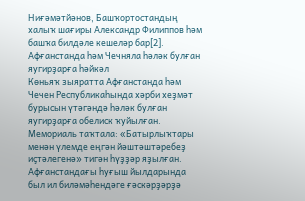Ниғәмәтйәнов, Башҡортостандың халыҡ шағиры Александр Филиппов һәм башҡа билдәле кешеләр бар[2].
Афғанстанда һәм Чечняла һәләк булған яугирҙарға һәйкәл
Көньяҡ зыяратта Афғанстанда һәм Чечен Республикаһында хәрби хеҙмәт бурысын үтәгәндә һәләк булған яугирҙарға обелиск ҡуйылған. Мемориаль таҡтала: «Батырлыҡтары менән үлемде еңгән йәштәштәребеҙ иҫтәлегенә» тигән һүҙҙәр яҙылған. Афғанстандағы һуғыш йылдарында был ил биләмәһендәге ғәскәрҙәрҙә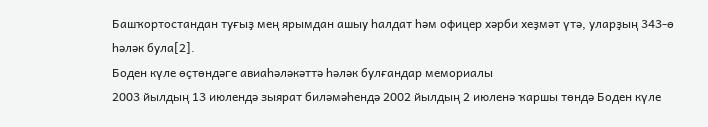Башҡортостандан туғыҙ мең ярымдан ашыу һалдат һәм офицер хәрби хеҙмәт үтә, уларҙың 343-ө һәләк була[2].
Боден күле өҫтөндәге авиаһәләкәттә һәләк булғандар мемориалы
2003 йылдың 13 июлендә зыярат биләмәһендә 2002 йылдың 2 июленә ҡаршы төндә Боден күле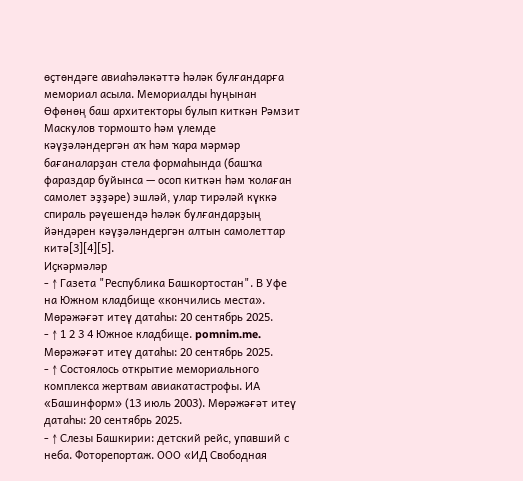өҫтөндәге авиаһәләкәттә һәләк булғандарға мемориал асыла. Мемориалды һуңынан Өфөнөң баш архитекторы булып киткән Рәмзит Маскулов тормошто һәм үлемде кәүҙәләндергән аҡ һәм ҡара мәрмәр бағаналарҙан стела формаһында (башҡа фараздар буйынса — осоп киткән һәм ҡолаған самолет эҙҙәре) эшләй, улар тирәләй күккә спираль рәүешендә һәләк булғандарҙың йәндәрен кәүҙәләндергән алтын самолеттар китә[3][4][5].
Иҫкәрмәләр
- ↑ Газета "Республика Башкортостан". В Уфе на Южном кладбище «кончились места». Мөрәжәғәт итеү датаһы: 20 сентябрь 2025.
- ↑ 1 2 3 4 Южное кладбище. pomnim.me. Мөрәжәғәт итеү датаһы: 20 сентябрь 2025.
- ↑ Состоялось открытие мемориального комплекса жертвам авиакатастрофы. ИА «Башинформ» (13 июль 2003). Мөрәжәғәт итеү датаһы: 20 сентябрь 2025.
- ↑ Слезы Башкирии: детский рейс, упавший с неба. Фоторепортаж. ООО «ИД Свободная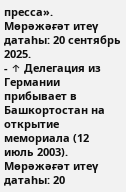пресса». Мөрәжәғәт итеү датаһы: 20 сентябрь 2025.
- ↑ Делегация из Германии прибывает в Башкортостан на открытие мемориала (12 июль 2003). Мөрәжәғәт итеү датаһы: 20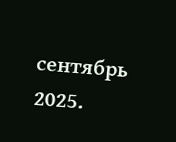сентябрь 2025.